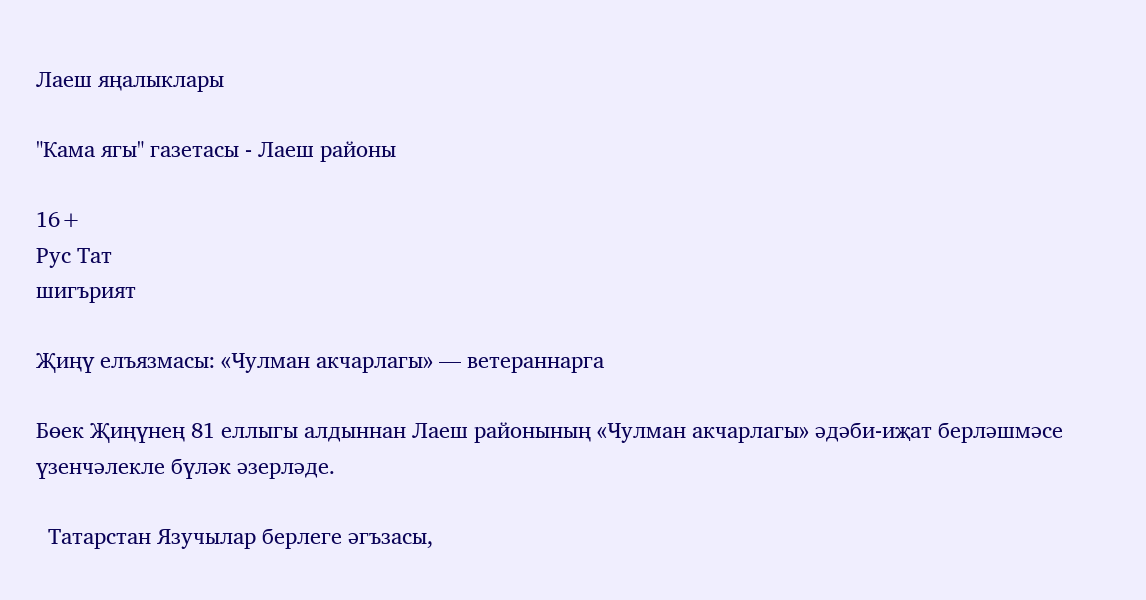Лаеш яңалыклары

"Кама ягы" газетасы - Лаеш районы

16+
Рус Тат
шигърият

Җиңү елъязмасы: «Чулман акчарлагы» — ветераннарга

Бөек Җиңүнең 81 еллыгы алдыннан Лаеш районының «Чулман акчарлагы» әдәби-иҗат берләшмәсе үзенчәлекле бүләк әзерләде.

  Татарстан Язучылар берлеге әгъзасы,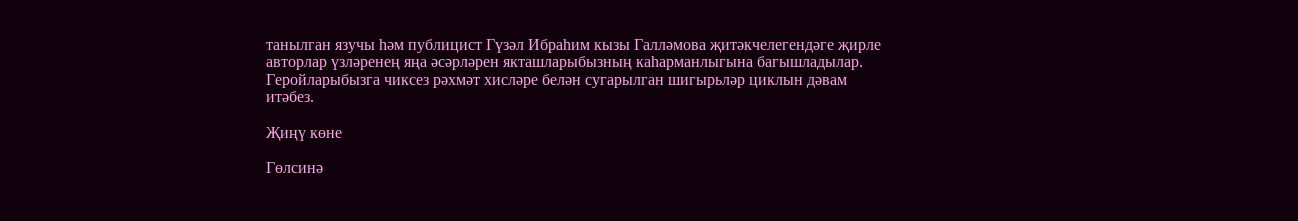танылган язучы һәм публицист Гүзәл Ибраһим кызы Галләмова җитәкчелегендәге җирле авторлар үзләренең яңа әсәрләрен якташларыбызның каһарманлыгына багышладылар. Геройларыбызга чиксез рәхмәт хисләре белән сугарылган шигырьләр циклын дәвам итәбез.

Җиңү көне

Гөлсинә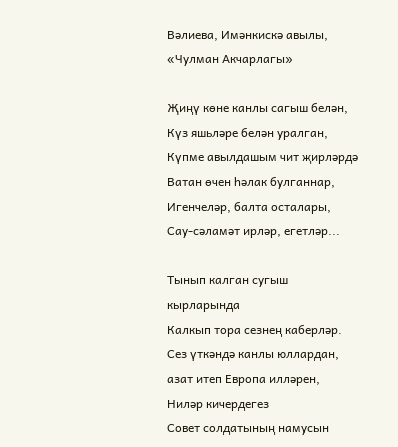Вәлиева, Имәнкискә авылы,
«Чулман Акчарлагы»

Җиңү көне канлы сагыш белән,
Күз яшьләре белән уралган,
Күпме авылдашым чит җирләрдә
Ватан өчен һәлак булганнар,
Игенчеләр, балта осталары,
Сау-сәламәт ирләр, егетләр...

Тынып калган сугыш кырларында
Калкып тора сезнең каберләр.
Сез үткәндә канлы юллардан,
азат итеп Европа илләрен,
Ниләр кичердегез
Совет солдатының намусын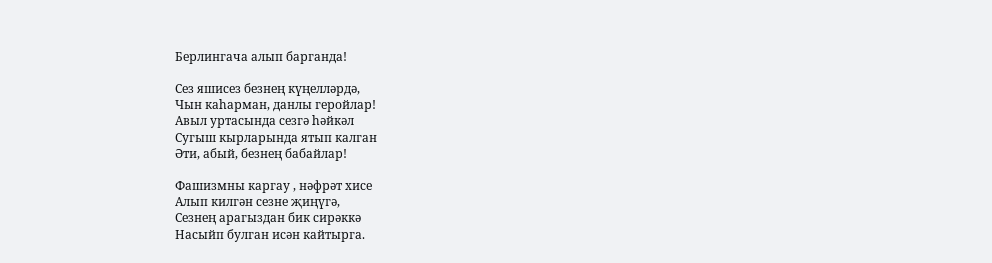Берлингача алып барганда!

Сез яшисез безнең күңелләрдә,
Чын каһарман, данлы геройлар!
Авыл уртасында сезгә һәйкәл
Сугыш кырларында ятып калган
Әти, абый, безнең бабайлар!

Фашизмны каргау , нәфрәт хисе
Алып килгән сезне җиңүгә,
Сезнең арагыздан бик сирәккә
Насыйп булган исән кайтырга.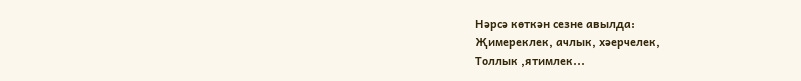Нәрсә көткән сезне авылда:
Җимереклек, ачлык, хәерчелек,
Толлык ,ятимлек...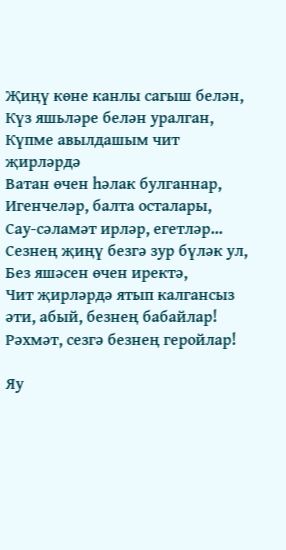Җиңү көне канлы сагыш белән,
Күз яшьләре белән уралган,
Күпме авылдашым чит җирләрдә
Ватан өчен һәлак булганнар,
Игенчеләр, балта осталары,
Сау-сәламәт ирләр, егетләр...
Сезнең җиңү безгә зур бүләк ул,
Без яшәсен өчен иректә,
Чит җирләрдә ятып калгансыз
әти, абый, безнең бабайлар!
Рәхмәт, сезгә безнең геройлар!

Яу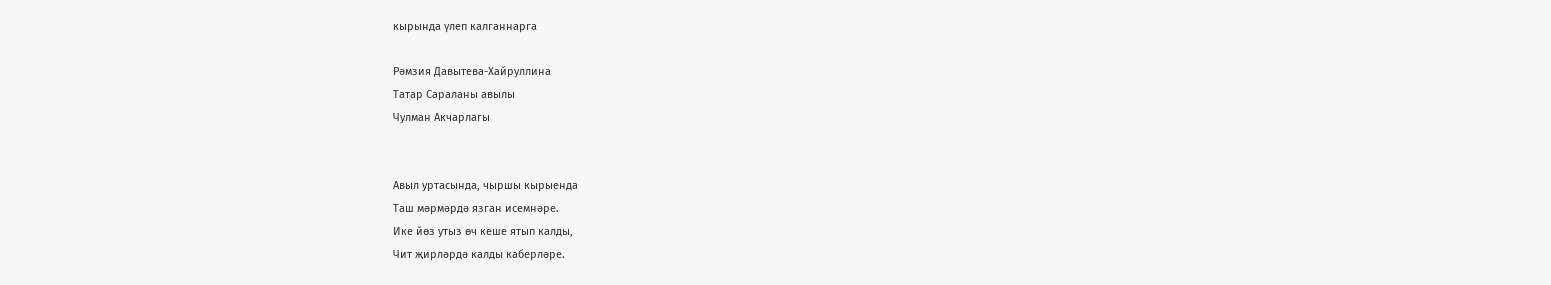кырында үлеп калганнарга

Рәмзия Давытева-Хайруллина
Татар Сараланы авылы
Чулман Акчарлагы


Авыл уртасында, чыршы кырыенда
Таш мәрмәрдә язган исемнәре.
Ике йөз утыз өч кеше ятып калды,
Чит җирләрдә калды каберләре.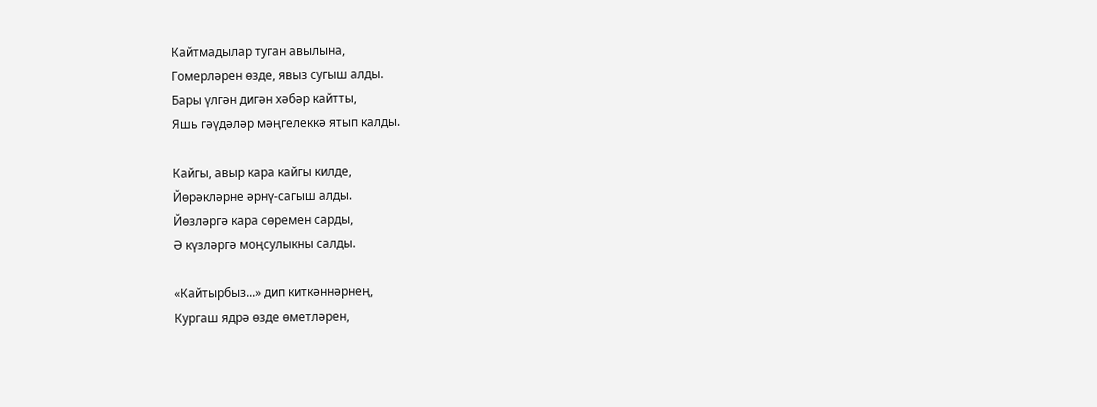Кайтмадылар туган авылына,
Гомерләрен өзде, явыз сугыш алды.
Бары үлгән дигән хәбәр кайтты,
Яшь гәүдәләр мәңгелеккә ятып калды.

Кайгы, авыр кара кайгы килде,
Йөрәкләрне әрнү-сагыш алды.
Йөзләргә кара сөремен сарды,
Ә күзләргә моңсулыкны салды.

«Кайтырбыз...» дип киткәннәрнең,
Кургаш ядрә өзде өметләрен,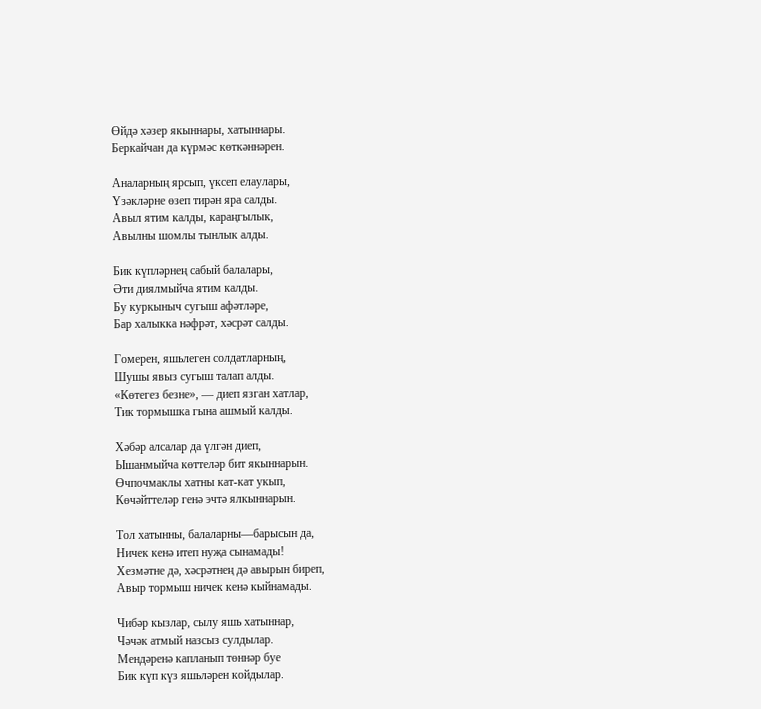Өйдә хәзер якыннары, хатыннары.
Беркайчан да күрмәс көткәннәрен.

Аналарның ярсып, үксеп елаулары,
Үзәкләрне өзеп тирән яра салды.
Авыл ятим калды, караңгылык,
Авылны шомлы тынлык алды.

Бик күпләрнең сабый балалары,
Әти диялмыйча ятим калды.
Бу куркыныч сугыш афәтләре,
Бар халыкка нәфрәт, хәсрәт салды.

Гомерен, яшьлеген солдатларның,
Шушы явыз сугыш талап алды.
«Көтегез безне», — диеп язган хатлар,
Тик тормышка гына ашмый калды.

Хәбәр алсалар да үлгән диеп,
Ышанмыйча көттеләр бит якыннарын.
Өчпочмаклы хатны кат-кат укып,
Көчәйттеләр генә эчтә ялкыннарын.

Тол хатынны, балаларны—барысын да,
Ничек кенә итеп нуҗа сынамады!
Хезмәтне дә, хәсрәтнең дә авырын биреп,
Авыр тормыш ничек кенә кыйнамады.

Чибәр кызлар, сылу яшь хатыннар,
Чәчәк атмый назсыз сулдылар.
Мендәренә капланып төннәр буе
Бик күп күз яшьләрен койдылар.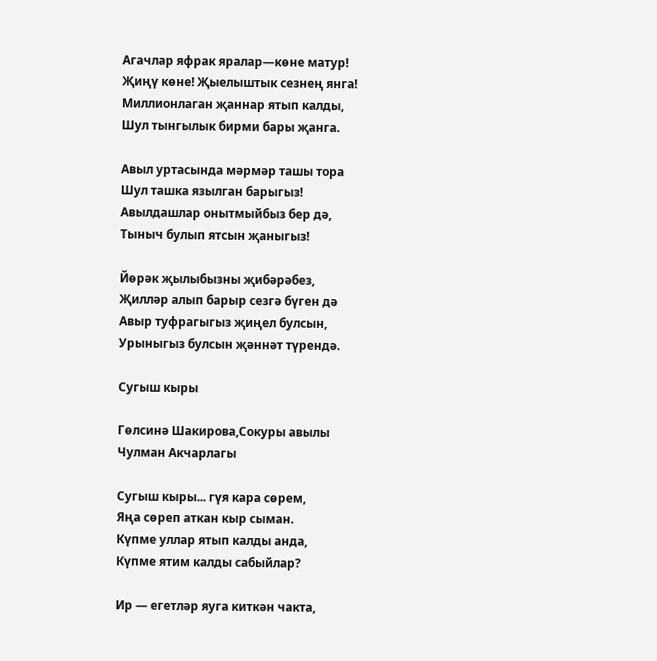Агачлар яфрак яралар—көне матур!
Җиңү көне! Җыелыштык сезнең янга!
Миллионлаган җаннар ятып калды,
Шул тынгылык бирми бары җанга.

Авыл уртасында мәрмәр ташы тора
Шул ташка язылган барыгыз!
Авылдашлар онытмыйбыз бер дә,
Тыныч булып ятсын җаныгыз!

Йөрәк җылыбызны җибәрәбез,
Җилләр алып барыр сезгә бүген дә
Авыр туфрагыгыз җиңел булсын,
Урыныгыз булсын җәннәт түрендә.

Сугыш кыры

Гөлсинә Шакирова,Сокуры авылы
Чулман Акчарлагы

Сугыш кыры... гүя кара сөрем,
Яңа сөреп аткан кыр сыман.
Күпме уллар ятып калды анда,
Күпме ятим калды сабыйлар?

Ир — егетләр яуга киткән чакта,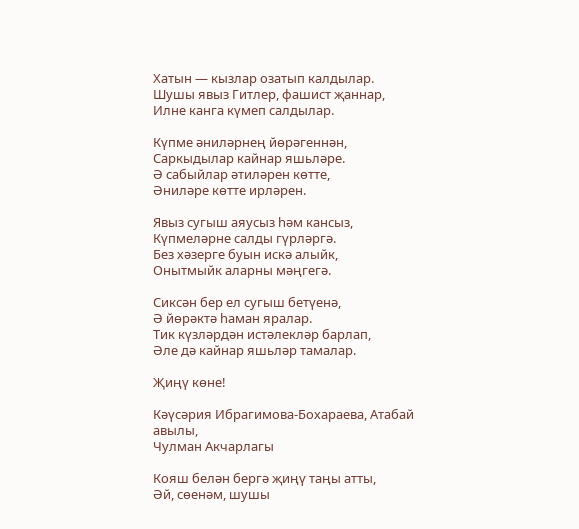Хатын — кызлар озатып калдылар.
Шушы явыз Гитлер, фашист җаннар,
Илне канга күмеп салдылар.

Күпме әниләрнең йөрәгеннән,
Саркыдылар кайнар яшьләре.
Ә сабыйлар әтиләрен көтте,
Әниләре көтте ирләрен.

Явыз сугыш аяусыз һәм кансыз,
Күпмеләрне салды гүрләргә.
Без хәзерге буын искә алыйк,
Онытмыйк аларны мәңгегә.

Сиксән бер ел сугыш бетүенә,
Ә йөрәктә һаман яралар.
Тик күзләрдән истәлекләр барлап,
Әле дә кайнар яшьләр тамалар.

Җиңү көне!

Кәүсәрия Ибрагимова-Бохараева, Атабай авылы,
Чулман Акчарлагы

Кояш белән бергә җиңү таңы атты,
Әй, сөенәм, шушы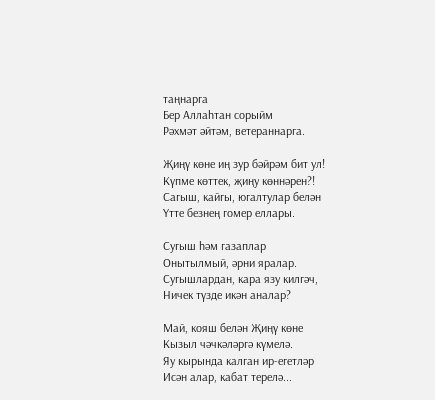таңнарга
Бер Аллаһтан сорыйм
Рәхмәт әйтәм, ветераннарга.

Җиңү көне иң зур бәйрәм бит ул!
Күпме көттек, җиңу көннәрен?!
Сагыш, кайгы, югалтулар белән
Үтте безнең гомер еллары.

Сугыш һәм газаплар
Онытылмый, әрни яралар.
Сугышлардан, кара язу килгәч,
Ничек түзде икән аналар?

Май, кояш белән Җиңү көне
Кызыл чәчкәләргә күмелә.
Яу кырында калган ир-егетләр
Исән алар, кабат терелә...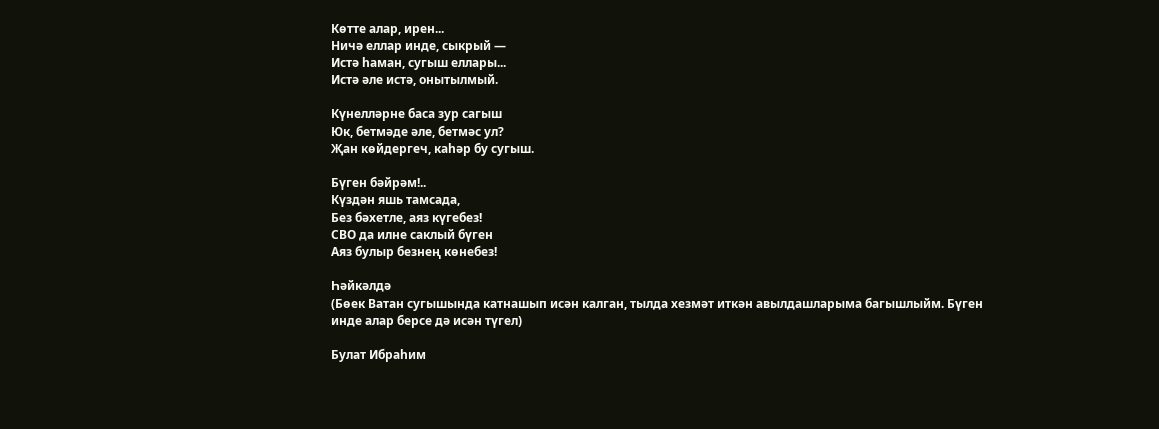Көтте алар, ирен...
Ничә еллар инде, сыкрый —
Истә һаман, сугыш еллары...
Истә әле истә, онытылмый.

Күнелләрне баса зур сагыш
Юк, бетмәде әле, бетмәс ул?
Җан көйдергеч, каһәр бу сугыш.

Бүген бәйрәм!..
Күздән яшь тамсада,
Без бәхетле, аяз күгебез!
СВО да илне саклый бүген
Аяз булыр безнең көнебез!

Һәйкәлдә
(Бөек Ватан сугышында катнашып исән калган, тылда хезмәт иткән авылдашларыма багышлыйм. Бүген инде алар берсе дә исән түгел)

Булат Ибраһим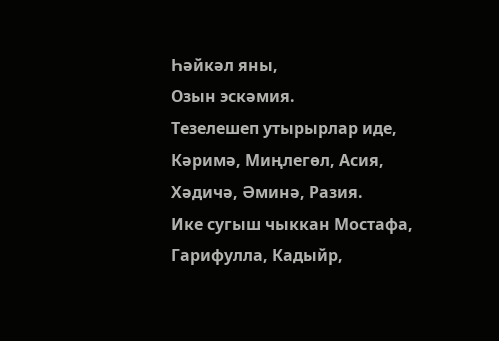Һәйкәл яны,
Озын эскәмия.
Тезелешеп утырырлар иде,
Кәримә, Миңлегөл, Асия,
Хәдичә, Әминә, Разия.
Ике сугыш чыккан Мостафа,
Гарифулла, Кадыйр,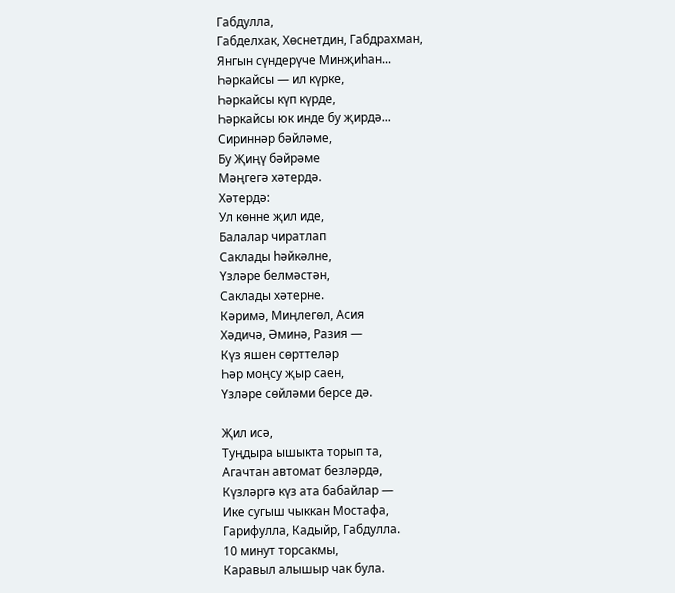Габдулла,
Габделхак, Хөснетдин, Габдрахман,
Янгын сүндерүче Минҗиһан...
Һәркайсы — ил күрке,
Һәркайсы күп күрде,
Һәркайсы юк инде бу җирдә...
Сириннәр бәйләме,
Бу Җиңү бәйрәме
Мәңгегә хәтердә.
Хәтердә:
Ул көнне җил иде,
Балалар чиратлап
Саклады һәйкәлне,
Үзләре белмәстән,
Саклады хәтерне.
Кәримә, Миңлегөл, Асия
Хәдичә, Әминә, Разия —
Күз яшен сөрттеләр
Һәр моңсу җыр саен,
Үзләре сөйләми берсе дә.

Җил исә,
Туңдыра ышыкта торып та,
Агачтан автомат безләрдә,
Күзләргә күз ата бабайлар —
Ике сугыш чыккан Мостафа,
Гарифулла, Кадыйр, Габдулла.
10 минут торсакмы,
Каравыл алышыр чак була.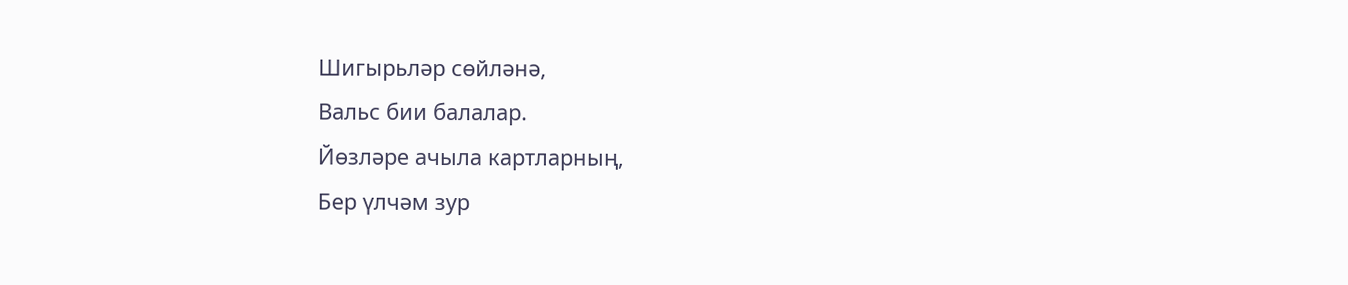Шигырьләр сөйләнә,
Вальс бии балалар.
Йөзләре ачыла картларның,
Бер үлчәм зур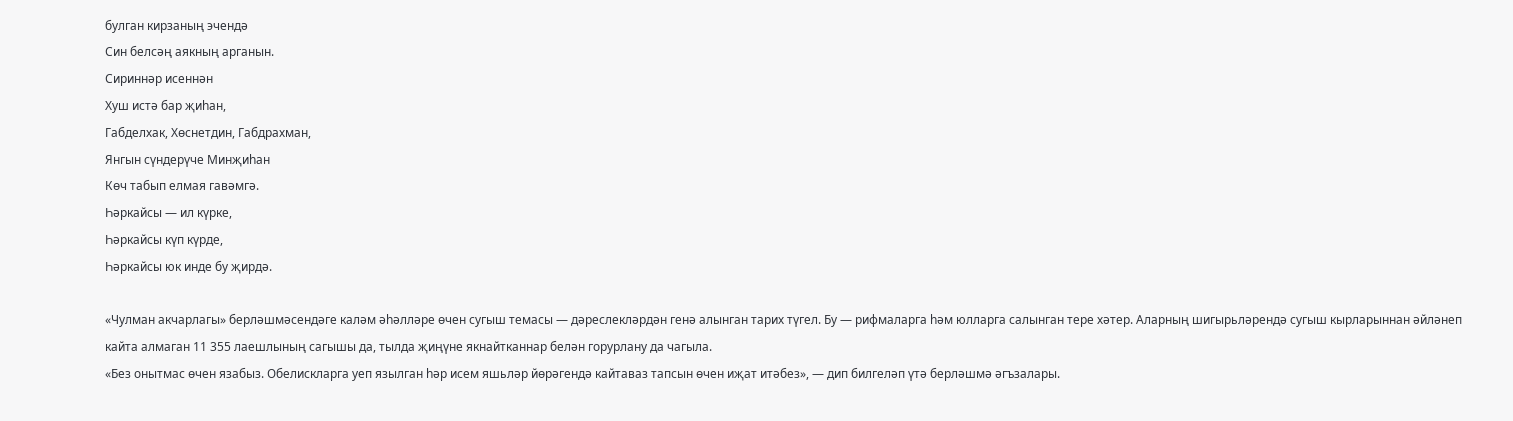булган кирзаның эчендә
Син белсәң аякның арганын.
Сириннәр исеннән
Хуш истә бар җиһан,
Габделхак, Хөснетдин, Габдрахман,
Янгын сүндерүче Минҗиһан
Көч табып елмая гавәмгә.
Һәркайсы — ил күрке,
Һәркайсы күп күрде,
Һәркайсы юк инде бу җирдә.

«Чулман акчарлагы» берләшмәсендәге каләм әһәлләре өчен сугыш темасы — дәреслекләрдән генә алынган тарих түгел. Бу — рифмаларга һәм юлларга салынган тере хәтер. Аларның шигырьләрендә сугыш кырларыннан әйләнеп кайта алмаган 11 355 лаешлының сагышы да, тылда җиңүне якнайтканнар белән горурлану да чагыла.
«Без онытмас өчен язабыз. Обелискларга уеп язылган һәр исем яшьләр йөрәгендә кайтаваз тапсын өчен иҗат итәбез», — дип билгеләп үтә берләшмә әгъзалары.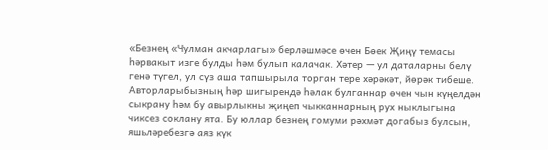«Безнең «Чулман акчарлагы» берләшмәсе өчен Бөек Җиңү темасы һәрвакыт изге булды һәм булып калачак. Хәтер — ул даталарны белү генә түгел, ул сүз аша тапшырыла торган тере хәрәкәт, йөрәк тибеше. Авторларыбызның һәр шигырендә һәлак булганнар өчен чын күңелдән сыкрану һәм бу авырлыкны җиңеп чыкканнарның рух ныклыгына чиксез соклану ята. Бу юллар безнең гомуми рәхмәт догабыз булсын, яшьләребезгә аяз күк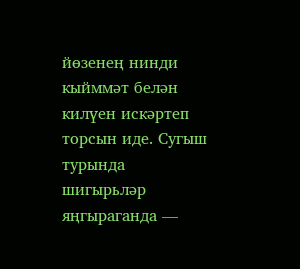йөзенең нинди кыйммәт белән килүен искәртеп торсын иде. Сугыш турында шигырьләр яңгыраганда —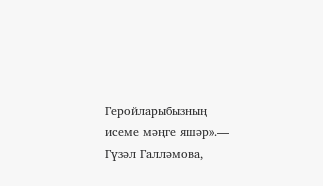Геройларыбызның исеме мәңге яшәр».— Гүзәл Галләмова,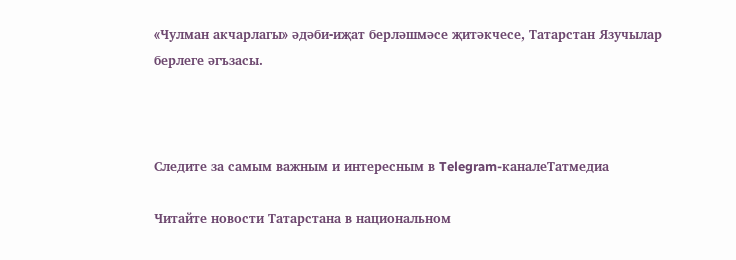«Чулман акчарлагы» әдәби-иҗат берләшмәсе җитәкчесе, Татарстан Язучылар берлеге әгъзасы.



Следите за самым важным и интересным в Telegram-каналеТатмедиа

Читайте новости Татарстана в национальном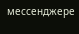мессенджере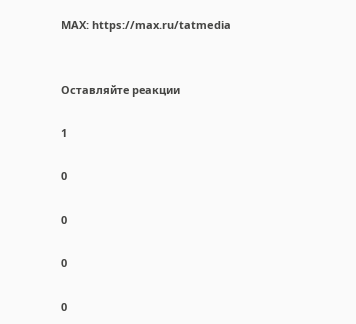MАХ: https://max.ru/tatmedia


Оставляйте реакции

1

0

0

0

0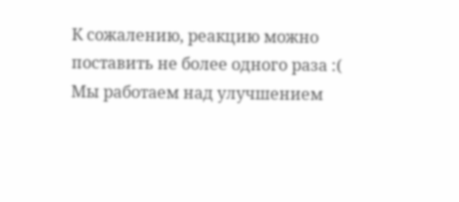К сожалению, реакцию можно поставить не более одного раза :(
Мы работаем над улучшением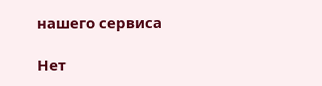нашего сервиса

Нет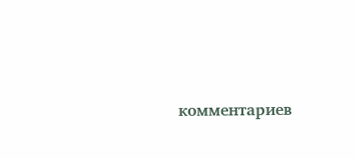комментариев